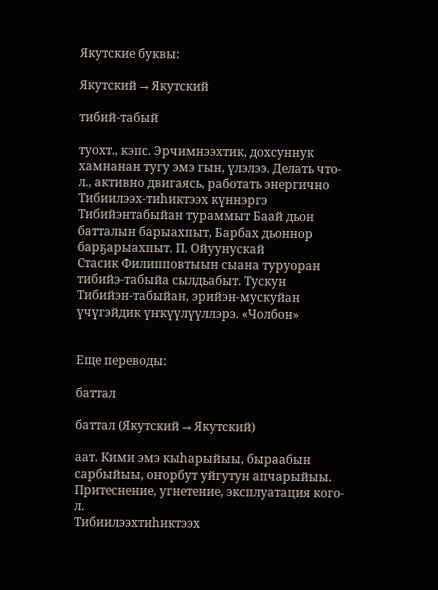Якутские буквы:

Якутский → Якутский

тибий-табый

туохт., кэпс. Эрчимнээхтик, дохсуннук хамнанан тугу эмэ гын, үлэлээ. Делать что-л., активно двигаясь, работать энергично
Тибиилээх-тиһиктээх күннэргэ Тибийэнтабыйан тураммыт Баай дьон батталын барыахпыт, Барбах дьоннор барҕарыахпыт. П. Ойуунускай
Стасик Филипповтыын сыана туруоран тибийэ-табыйа сылдьабыт. Тускун
Тибийэн-табыйан, эрийэн-мускуйан үчүгэйдик үҥкүүлүүллэрэ. «Чолбон»


Еще переводы:

баттал

баттал (Якутский → Якутский)

аат. Кими эмэ кыһарыйыы, быраабын сарбыйыы, оҥорбут уйгутун апчарыйыы. Притеснение, угнетение, эксплуатация кого-л.
Тибиилээхтиһиктээх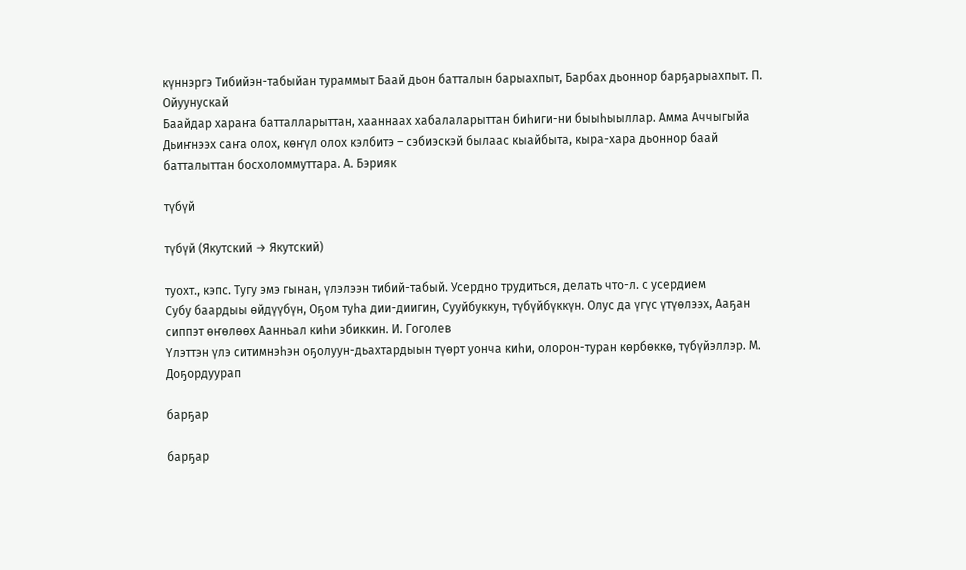күннэргэ Тибийэн-табыйан тураммыт Баай дьон батталын барыахпыт, Барбах дьоннор барҕарыахпыт. П. Ойуунускай
Баайдар хараҥа батталларыттан, хааннаах хабалаларыттан биһиги-ни быыһыыллар. Амма Аччыгыйа
Дьиҥнээх саҥа олох, көҥүл олох кэлбитэ – сэбиэскэй былаас кыайбыта, кыра-хара дьоннор баай батталыттан босхоломмуттара. А. Бэрияк

түбүй

түбүй (Якутский → Якутский)

туохт., кэпс. Тугу эмэ гынан, үлэлээн тибий-табый. Усердно трудиться, делать что-л. с усердием
Субу баардыы өйдүүбүн, Оҕом туһа дии-диигин, Сууйбуккун, түбүйбүккүн. Олус да үгүс үтүөлээх, Ааҕан сиппэт өҥөлөөх Аанньал киһи эбиккин. И. Гоголев
Үлэттэн үлэ ситимнэһэн оҕолуун-дьахтардыын түөрт уонча киһи, олорон-туран көрбөккө, түбүйэллэр. М. Доҕордуурап

барҕар

барҕар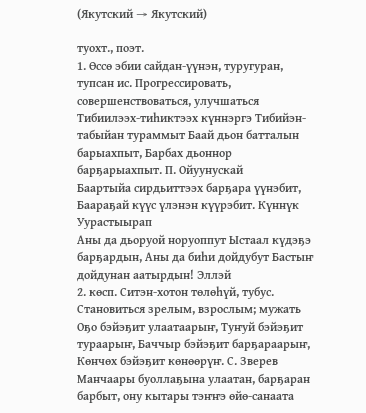(Якутский → Якутский)

туохт., поэт.
1. Өссө эбии сайдан-үүнэн, туругуран, тупсан ис. Прогрессировать, совершенствоваться, улучшаться
Тибиилээх-тиһиктээх күннэргэ Тибийэн-табыйан тураммыт Баай дьон батталын барыахпыт, Барбах дьоннор барҕарыахпыт. П. Ойуунускай
Баартыйа сирдьиттээх барҕара үүнэбит, Баараҕай күүс үлэнэн күүрэбит. Күннүк Уурастыырап
Аны да дьоруой норуоппут Ыстаал күдэҕэ барҕардын, Аны да биһи дойдубут Бастыҥ дойдунан аатырдын! Эллэй
2. көсп. Ситэн-хотон төлөһүй, тубус. Становиться зрелым, взрослым; мужать
Оҕо бэйэҕит улаатаарыҥ, Туҥуй бэйэҕит тураарыҥ, Баччыр бэйэҕит барҕараарыҥ, Көнчөх бэйэҕит көнөөрүҥ. С. Зверев
Манчаары буоллаҕына улаатан, барҕаран барбыт, ону кытары тэҥҥэ өйө-санаата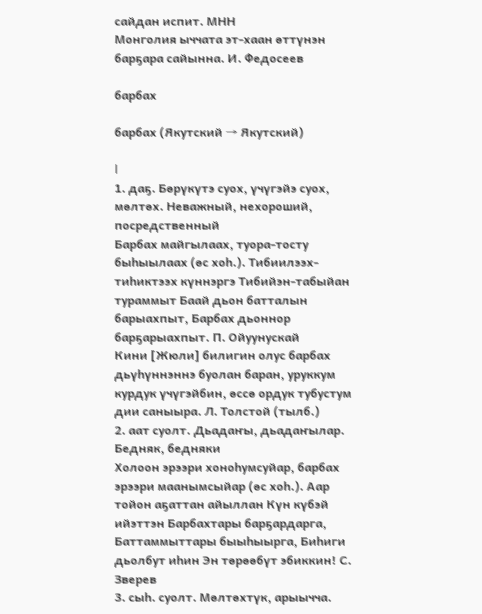сайдан испит. МНН
Монголия ыччата эт-хаан өттүнэн барҕара сайынна. И. Федосеев

барбах

барбах (Якутский → Якутский)

I
1. даҕ. Бөрүкүтэ суох, үчүгэйэ суох, мөлтөх. Неважный, нехороший, посредственный
Барбах майгылаах, туора-тосту быһыылаах (өс хоһ.). Тибиилээх-тиһиктээх күннэргэ Тибийэн-табыйан тураммыт Баай дьон батталын барыахпыт, Барбах дьоннор барҕарыахпыт. П. Ойуунускай
Кини [Жюли] билигин олус барбах дьүһүннэннэ буолан баран, уруккум курдук үчүгэйбин, өссө ордук тубустум дии саныыра. Л. Толстой (тылб.)
2. аат суолт. Дьадаҥы, дьадаҥылар. Бедняк, бедняки
Холоон эрээри хоноһумсуйар, барбах эрээри маанымсыйар (өс хоһ.). Аар тойон аҕаттан айыллан Күн күбэй ийэттэн Барбахтары барҕардарга, Баттаммыттары быыһыырга, Биһиги дьолбут иһин Эн төрөөбүт эбиккин! С. Зверев
3. сыһ. суолт. Мөлтөхтүк, арыычча.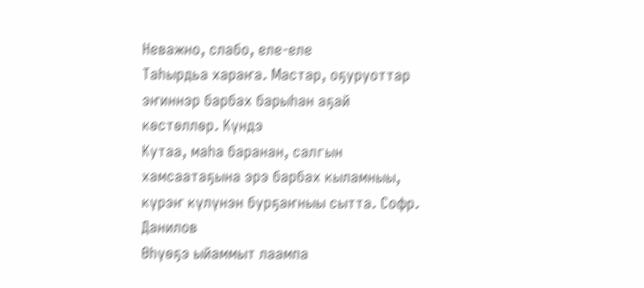Неважно, слабо, еле-еле
Таһырдьа хараҥа. Мастар, оҕуруоттар эҥиннэр барбах барыһан аҕай көстөллөр. Күндэ
Кутаа, маһа баранан, салгын хамсаатаҕына эрэ барбах кыламныы, күрэҥ күлүнэн бурҕаҥныы сытта. Софр. Данилов
Өһүөҕэ ыйаммыт лаампа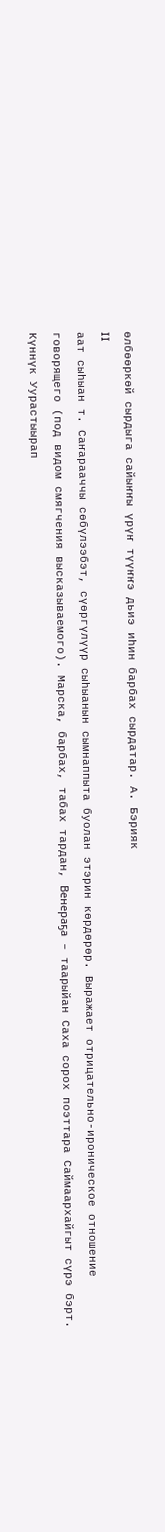өлбөөркөй сырдыга сайыҥҥы үрүҥ түүҥҥэ дьиэ иһин барбах сырдатар. А. Бэрияк
II
аат сыһыан т. Саҥарааччы сөбүлээбэт, сүөргүлүүр сыһыанын сымнаппыта буолан этэрин көрдөрөр. Выражает отрицательно-ироническое отношение говорящего (под видом смягчения высказываемого). Марска, барбах, табах тардан, Венераҕа – таарыйан Саха сорох поэттара Саймаархайгыт сүрэ бэрт. Күннүк Уурастыырап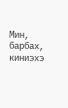Мин, барбах, киниэхэ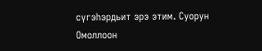сүгэһэрдьит эрэ этим. Суорун Омоллоон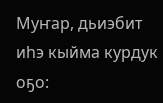Муҥар, дьиэбит иһэ кыйма курдук оҕо: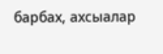барбах, ахсыалар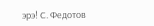эрэ! С. Федотов